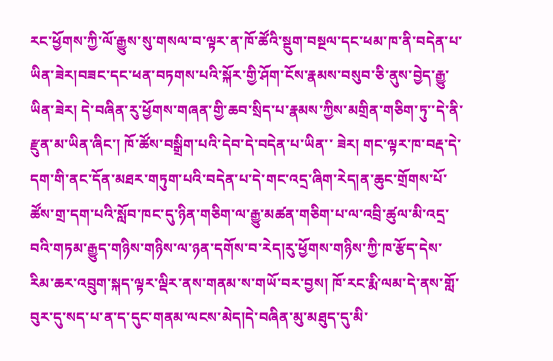རང་ཕྱོགས་ཀྱི་ལོ་རྒྱུས་སུ་གསལ་བ་ལྟར་ན་ཁོ་ཚོའི་སྡུག་བསྔལ་དང་ཕམ་ཁ་ནི་བདེན་པ་ཡིན་ཟེར།བཟང་དང་ཕན་བཏགས་པའི་སྐོར་གྱི་ཤོག་ངོས་རྣམས་བསུབ་ཅི་ནུས་བྱེད་རྒྱུ་ཡིན་ཟེར། དེ་བཞིན་རུ་ཕྱོགས་གཞན་གྱི་ཆབ་སྲིད་པ་རྣམས་ཀྱིས་མགྲིན་གཅིག་ཏུ་་དེ་ནི་རྫུན་མ་ཡིན་ཞིང་། ཁོ་ཚོས་བསྒྲིག་པའི་དེབ་དེ་བདེན་པ་ཡིན་་ ཟེར། གང་ལྟར་ཁ་བརྡ་དེ་དག་གི་ནང་དོན་མཐར་གཏུག་པའི་བདེན་པ་དེ་གང་འདྲ་ཞིག་རེད།ན་ཆུང་གྲོགས་པོ་ཚོས་གྲ་དག་པའི་སློབ་ཁང་དུ་ཉིན་གཅིག་ལ་རྒྱུ་མཚན་གཅིག་པ་ལ་འབྲི་ཚུལ་མི་འདྲ་བའི་གཏམ་རྒྱུད་གཉིས་གཉིས་ལ་ཉན་དགོས་བ་རེད།རུ་ཕྱོགས་གཉིས་ཀྱི་ཁ་རྩོད་དེས་རིམ་ཆར་འབྲུག་སྐད་ལྟར་ལྡིར་ནས་གནམ་ས་གཡོ་བར་བྱས། ཁོ་རང་རྨི་ལམ་དེ་ནས་གློ་བུར་དུ་སད་པ་ན་ད་དུང་གནམ་ལངས་མེད།དེ་བཞིན་མུ་མཐུད་དུ་མི་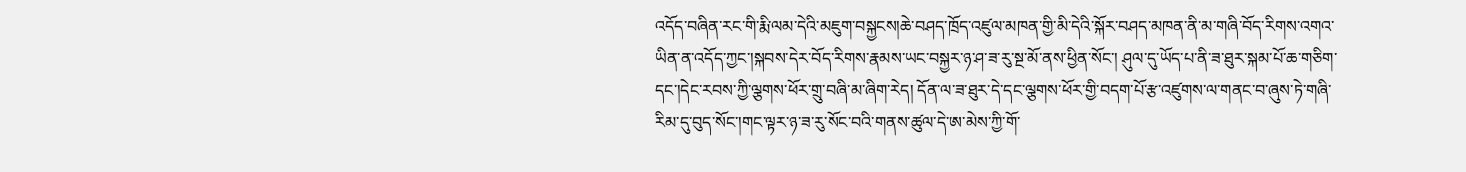འདོད་བཞིན་རང་གི་རྨི་ལམ་དེའི་མཇུག་བསྐྱངས།ཆེ་བཤད་ཁྲོད་འཛུལ་མཁན་གྱི་མི་དེའི་སྐོར་བཤད་མཁན་ནི་མ་གཞི་བོད་རིགས་འགའ་ཡིན་ན་འདོད་ཀྱང་།སྐབས་དེར་བོད་རིགས་རྣམས་ཡང་བསྐྱར་ཉ་ཤ་ཟ་རུ་སྔ་མོ་ནས་ཕྱིན་སོང་། ཤུལ་དུ་ཡོད་པ་ནི་ཟ་ཐུར་སྐམ་པོ་ཆ་གཅིག་དང་།དེང་རབས་ཀྱི་ལྕགས་ཕོར་གྲུ་བཞི་མ་ཞིག་རེད། དོན་ལ་ཟ་ཐུར་དེ་དང་ལྕགས་ཕོར་གྱི་བདག་པོ་རྩ་འཛུགས་ལ་གནང་བ་ཞུས་ཏེ་གཞི་རིམ་དུ་བུད་སོང་།གང་ལྟར་ཉ་ཟ་རུ་སོང་བའི་གནས་ཚུལ་དེ་ཨ་མེས་ཀྱི་གོ་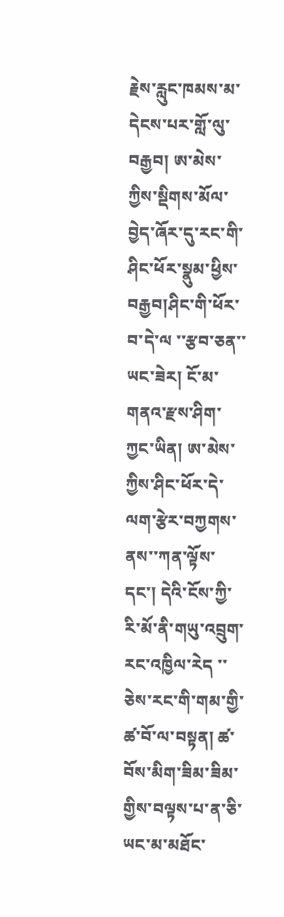རྗེས་རླུང་ཁམས་མ་དེངས་པར་གློ་ལུ་བརྒྱབ། ཨ་མེས་ཀྱིས་སྡིགས་མོལ་བྱེད་ཞོར་དུ་རང་གི་ཤིང་ཕོར་སྣུམ་ཕྱིས་བརྒྱབ།ཤིང་གི་ཕོར་བ་དེ་ལ ་་རྩབ་ཅན་་ ཡང་ཟེར། ངོ་མ་གནའ་རྫས་ཤིག་ཀྱང་ཡིན། ཨ་མེས་ཀྱིས་ཤིང་ཕོར་དེ་ལག་རྩེར་བཀྱགས་ནས་་ཀན་ལྟོས་དང་། དེའི་ངོས་ཀྱི་རི་མོ་ནི་གཡུ་འབྲུག་རང་འཁྱིལ་རེད ་་ ཅེས་རང་གི་གམ་གྱི་ཚ་བོ་ལ་བསྟན། ཚ་བོས་མིག་ཟིམ་ཟིམ་གྱིས་བལྟས་པ་ན་ཅི་ཡང་མ་མཐོང་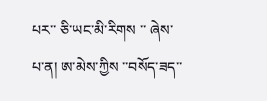པར་་ ཅི་ཡང་མི་རིགས ་་ ཞེས་པ་ན། ཨ་མེས་ཀྱིས ་་བསོད་ཟད་་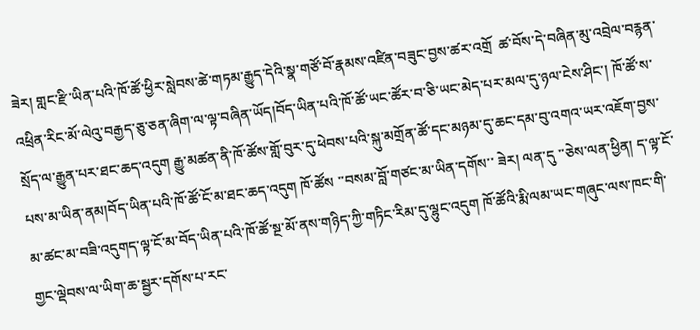ཟེར། གླང་རྫི་ཡིན་པའི་ཁོ་ཚོ་ཕྱིར་སླེབས་ཚེ་གཏམ་རྒྱུད་དེའི་སྣ་གཙོ་བོ་རྣམས་འཛིན་བཟུང་བྱས་ཚར་འགྲོ  ཚ་བོས་དེ་བཞིན་མུ་འབྲེལ་བརྙན་འཕྲིན་རིང་མོ་ལེའུ་བརྒྱད་ཅུ་ཅན་ཞིག་ལ་ལྟ་བཞིན་ཡོད།བོད་ཡིན་པའི་ཁོ་ཚོ་ཡང་ཚོར་བ་ཅི་ཡང་མེད་པར་མལ་དུ་ཉལ་ངེས་ཤིང་། ཁོ་ཚོ་ས་སྲོད་ལ་རྒྱུན་པར་ཐང་ཆད་འདུག རྒྱུ་མཚན་ནི་ཁོ་ཚོས་གློ་བུར་དུ་ཕེབས་པའི་སྐུ་མགྲོན་ཚོ་དང་མཉམ་དུ་ཆང་དམ་བུ་འགའ་ཡར་འཇོག་བྱས་པས་མ་ཡིན་ནམ།བོད་ཡིན་པའི་ཁོ་ཚོ་ངོ་མ་ཐང་ཆད་འདུག ཁོ་ཚོས ་་བསམ་བློ་གཙང་མ་ཡིན་དགོས་་ ཟེར། ལན་དུ ་་ཅེས་ལན་ཕྱིན། ད་ལྟ་ངོ་མ་ཚང་མ་བཟི་འདུགད་ལྟ་ངོ་མ་བོད་ཡིན་པའི་ཁོ་ཚོ་སྔ་མོ་ནས་གཉིད་ཀྱི་གཏིང་རིམ་དུ་ལྷུང་འདུག ཁོ་ཚོའི་རྨི་ལམ་ཡང་གཞུང་ལས་ཁང་གི་གྱང་ལྡེབས་ལ་ཡིག་ཆ་སྦྱར་དགོས་པ་རང་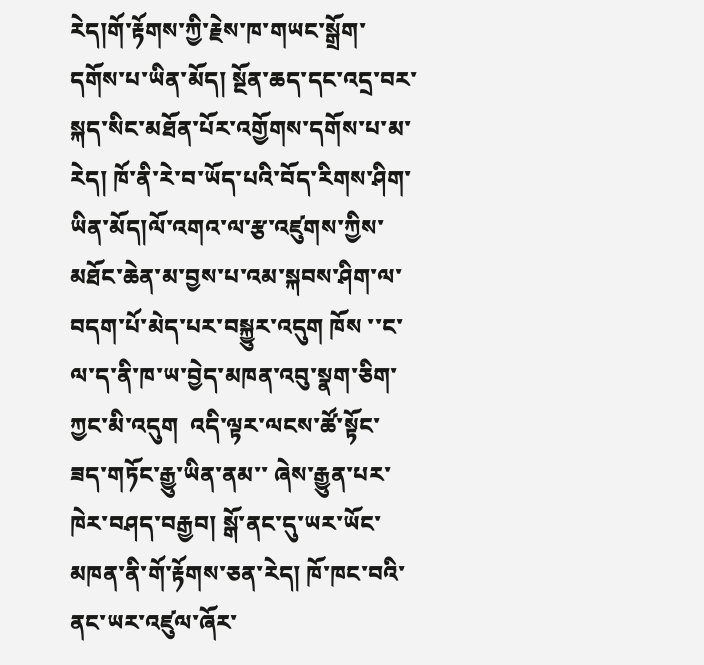རེད།གོ་རྟོགས་ཀྱི་རྗེས་ཁ་གཡང་སྒྲོག་དགོས་པ་ཡིན་མོད། སྔོན་ཆད་དང་འདྲ་བར་སྐད་སིང་མཐོན་པོར་འགྱོགས་དགོས་པ་མ་རེད། ཁོ་ནི་རེ་བ་ཡོད་པའི་བོད་རིགས་ཤིག་ཡིན་མོད།ལོ་འགའ་ལ་རྩ་འཛུགས་ཀྱིས་མཐོང་ཆེན་མ་བྱས་པ་འམ་སྐབས་ཤིག་ལ་བདག་པོ་མེད་པར་བསྐྱུར་འདུག ཁོས ་་ང་ལ་ད་ནི་ཁ་ཡ་བྱེད་མཁན་འབུ་སྣག་ཅིག་ཀྱང་མི་འདུག  འདི་ལྟར་ལངས་ཚོ་སྟོང་ཟད་གཏོང་རྒྱུ་ཡིན་ནམ་་ ཞེས་རྒྱུན་པར་ཁེར་བཤད་བརྒྱབ། སྒོ་ནང་དུ་ཡར་ཡོང་མཁན་ནི་གོ་རྟོགས་ཅན་རེད། ཁོ་ཁང་བའི་ནང་ཡར་འཛུལ་ཞོར་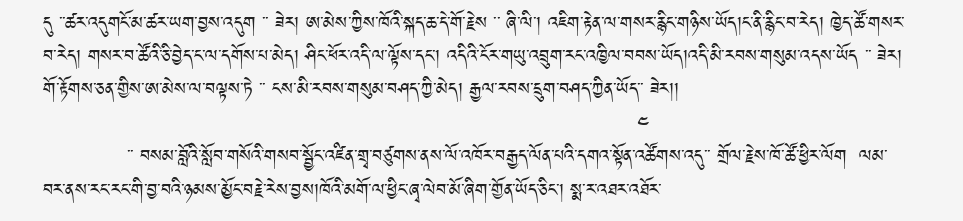དུ ་་ཚར་འདུགངོ་མ་ཚར་ཡག་བྱས་འདུག ་་ ཟེར། ཨ་མེས་ཀྱིས་ཁོའི་སྐད་ཆ་དེ་གོ་རྗེས ་་ ཞི་ལི་། འཇིག་རྟེན་ལ་གསར་རྙིང་གཉིས་ཡོད།ང་ནི་རྙིང་བ་རེད། ཁྱེད་ཚོ་གསར་བ་རེད། གསར་བ་ཚོའི་ཅི་བྱེད་ང་ལ་དགོས་པ་མེད། ཤིང་ཕོར་འདི་ལ་ལྟོས་དང་། འདིའི་ངོར་གཡུ་འབྲུག་རང་འཁྱིལ་བབས་ཡོད།འདི་མི་རབས་གསུམ་འདས་ཡོད ་་ ཟེར། གོ་རྟོགས་ཅན་གྱིས་ཨ་མེས་ལ་བལྟས་ཏེ ་་ ངས་མི་རབས་གསུམ་བཤད་ཀྱི་མེད། རྒྱལ་རབས་དྲུག་བཤད་ཀྱིན་ཡོད་་ ཟེར།།
                                                                                            ༤
             ་་ བསམ་བློའི་སློབ་གསོའི་གསབ་སྦྱོང་འཛིན་གྲྭ་བཙུགས་ནས་ལོ་འཁོར་བརྒྱད་ལོན་པའི་དགའ་སྟོན་འཚོགས་འདུ་་ གྲོལ་རྗེས་ཁོ་ཚོ་ཕྱིར་ལོག  ལམ་བར་ནས་རང་རང་གི་བྱ་བའི་ཉམས་མྱོང་བརྗེ་རེས་བྱས།ཁོའི་མགོ་ལ་ཕྱིང་ཞྭ་ལེབ་མོ་ཞིག་གྱོན་ཡོད་ཅིང་། སྨ་ར་འཐར་འཐོར་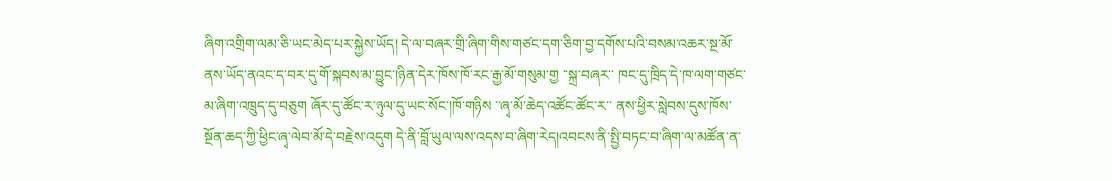ཞིག་འགྲིག་ལམ་ཅི་ཡང་མེད་པར་སྐྱེས་ཡོད། དེ་ལ་བཞར་གྲི་ཞིག་གིས་གཙང་དག་ཅིག་བྱ་དགོས་པའི་བསམ་འཆར་སྔ་མོ་ནས་ཡོད་ནའང་ད་བར་དུ་གོ་སྐབས་མ་བྱུང་།ཉིན་དེར་ཁོས་ཁོ་རང་རྒྱ་མོ་གསུམ་གྱ ་་སྐྲ་བཞར་་ ཁང་དུ་ཁྲིད་དེ་ཁ་ལག་གཙང་མ་ཞིག་འཁྲུད་དུ་བཅུག ཞོར་དུ་ཚོང་ར་ཉུལ་དུ་ཡང་སོང་།ཁོ་གཉིས ་་ཞྭ་མོ་ཆེད་འཚོང་ཚོང་ར་་ ནས་ཕྱིར་སླེབས་དུས་ཁོས་སྔོན་ཆད་ཀྱི་ཕྱིང་ཞྭ་ལེབ་མོ་དེ་བརྗེས་འདུག དེ་ནི་བློ་ཡུལ་ལས་འདས་བ་ཞིག་རེད།འབངས་ནི་སྤྱི་བཏང་བ་ཞིག་ལ་མཚོན་ན་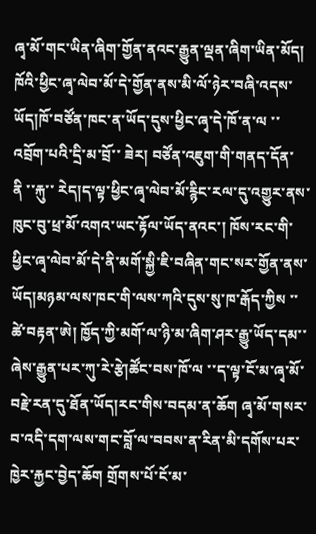ཞྭ་མོ་གང་ཡིན་ཞིག་གྱོན་ནའང་རྒྱུན་ལྡན་ཞིག་ཡིན་མོད། ཁོའི་ཕྱིང་ཞྭ་ལེབ་མོ་དེ་གྱོན་ནས་མི་ལོ་ཉེར་བཞི་འདས་ཡོད།ཁོ་བཙོན་ཁང་ན་ཡོད་དུས་ཕྱིང་ཞྭ་དེ་ཁོ་ན་ལ ་་འབྲོག་པའི་དྲི་མ་བྲོ་་ ཟེར། བཙོན་འཇུག་གི་གནད་དོན་ནི ་་རྐུ་་ རེད།ད་ལྟ་ཕྱིང་ཞྭ་ལེབ་མོ་རྙིང་རལ་དུ་འགྱུར་ནས་ཁུང་བུ་ཕྲ་མོ་འགའ་ཡང་རྟོལ་ཡོད་ནའང་། ཁོས་རང་གི་ཕྱིང་ཞྭ་ལེབ་མོ་དེ་ནི་མགོ་སྐྱི་ཇི་བཞིན་གང་སར་གྱོན་ནས་ཡོད།མཉམ་ལས་ཁང་གི་ལས་ཀའི་དུས་སུ་ཁ་རྒོད་ཀྱིས ་་ཚེ་བརྟན་ཨེ། ཁྱོད་ཀྱི་མགོ་ལ་ཉི་མ་ཞིག་ཤར་རྒྱུ་ཡོད་དམ་་ ཞེས་རྒྱུན་པར་ཀུ་རེ་རྩེ།ཚོང་བས་ཁོ་ལ ་་ད་ལྟ་ངོ་མ་ཞྭ་མོ་བརྗེ་རན་དུ་ཐོན་ཡོད།རང་གིས་བདམ་ན་ཆོག ཞྭ་མོ་གསར་བ་འདི་དག་ལས་གང་བློ་ལ་བབས་ན་རིན་མི་དགོས་པར་ཁྱེར་རྐྱང་བྱེད་ཆོག གྲོགས་པོ་ངོ་མ་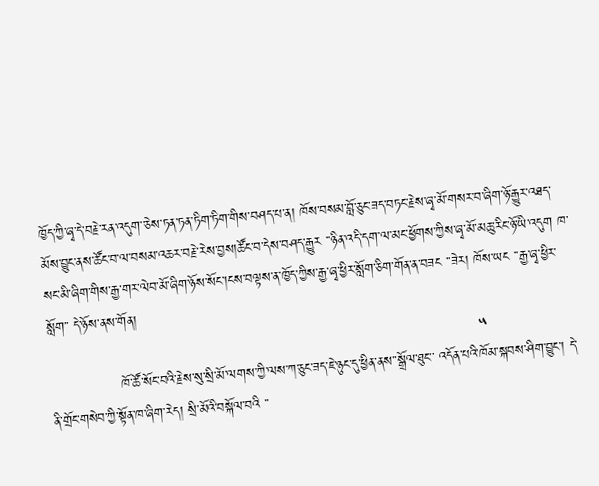ཁྱོད་ཀྱི་ཞྭ་དེ་བརྗེ་རན་འདུག་་ཅེས་ཏན་ཏན་ཏིག་ཏིག་གིས་བཤད་པ་ན། ཁོས་བསམ་བློ་ཅུང་ཟད་བཏང་རྗེས་ཞྭ་མོ་གསར་བ་ཞིག་ཉོ་རྒྱུར་འཐད་མོས་བྱུང་ནས་ཚོང་བ་ལ་བསམ་འཆར་བརྗེ་རེས་བྱས།ཚོང་བ་དེས་བཤད་རྒྱུར ་་ཉིན་འདི་དག་ལ་མང་ཕྱོགས་ཀྱིས་ཞྭ་མོ་མཆུ་རིང་ཉོ་ཡི་འདུག ཁ་སང་མི་ཞིག་གིས་རྒྱ་གར་ལེབ་མོ་ཞིག་ཉོས་སོང་།ངས་བལྟས་ན་ཁྱོད་ཀྱིས་རྒྱ་ཞྭ་ཕྱིར་སློག་ཅིག་གོན་ན་བཟང ་་ཟེར། ཁོས་ཡང ་་རྒྱ་ཞྭ་ཕྱིར་སློག་་ དེ་ཉོས་ནས་གོན།
                                                                                            ༥
               ཁོ་ཚོ་སོང་བའི་རྗེས་སུ་སྲི་མོ་ལགས་ཀྱི་ལས་ཀ་ཅུང་ཟད་ཇེ་ཉུང་དུ་ཕྱིན་ནས་་སྒྲོལ་ཐུང་་ འདོན་པའི་ཁོམ་སྐབས་ཤིག་བྱུང་། དེ་ནི་གྲོང་གསེབ་ཀྱི་སྟོན་ཁ་ཞིག་རེད། སྲི་མོའི་བསྐོལ་བའི ་་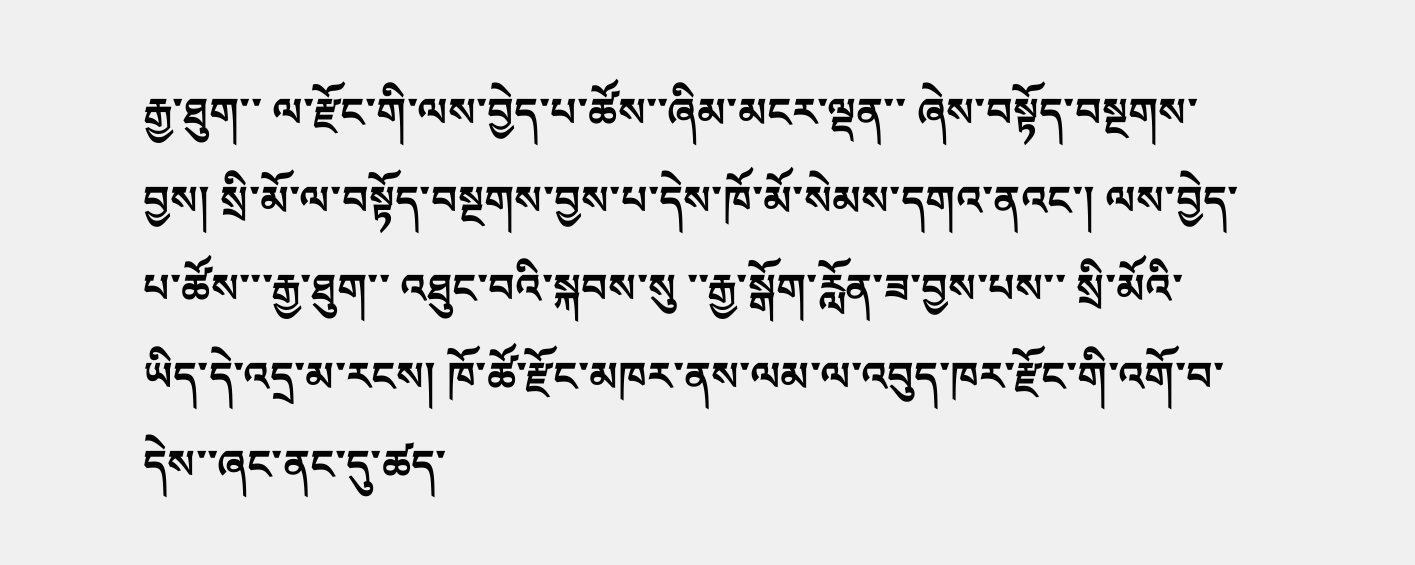རྒྱ་ཐུག་་ ལ་རྫོང་གི་ལས་བྱེད་པ་ཚོས་་ཞིམ་མངར་ལྡན་་ ཞེས་བསྟོད་བསྔགས་བྱས། སྲི་མོ་ལ་བསྟོད་བསྔགས་བྱས་པ་དེས་ཁོ་མོ་སེམས་དགའ་ནའང་། ལས་བྱེད་པ་ཚོས་་་རྒྱ་ཐུག་་ འཐུང་བའི་སྐབས་སུ ་་རྒྱ་སྒོག་རློན་ཟ་བྱས་པས་་ སྲི་མོའི་ཡིད་དེ་འདྲ་མ་རངས། ཁོ་ཚོ་རྫོང་མཁར་ནས་ལམ་ལ་འབུད་ཁར་རྫོང་གི་འགོ་བ་དེས་་ཞང་ནང་དུ་ཚད་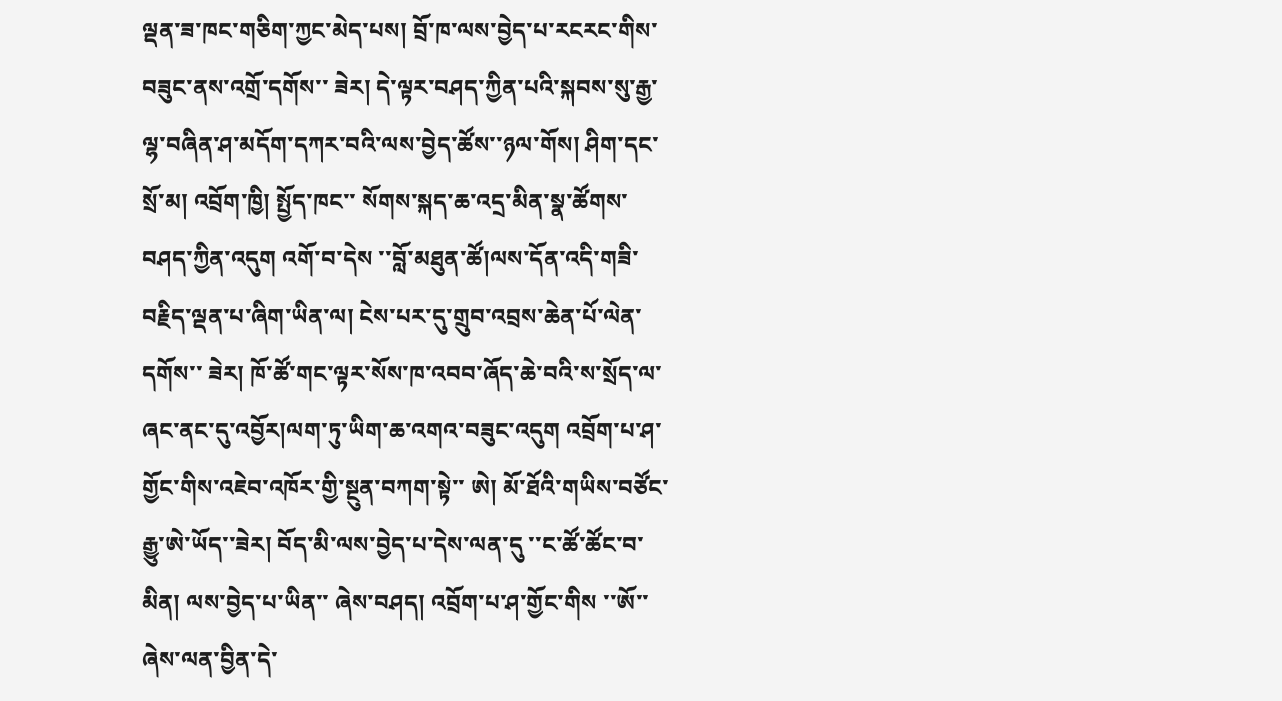ལྡན་ཟ་ཁང་གཅིག་ཀྱང་མེད་པས། བྲོ་ཁ་ལས་བྱེད་པ་རངརང་གིས་བཟུང་ནས་འགྲོ་དགོས་་ ཟེར། དེ་ལྟར་བཤད་ཀྱིན་པའི་སྐབས་སུ་རྒྱ་ལྷ་བཞིན་ཤ་མདོག་དཀར་བའི་ལས་བྱེད་ཚོས་་ཉལ་གོས། ཤིག་དང་སྲོ་མ། འབྲོག་ཁྱི། སྤྱོད་ཁང་་ སོགས་སྐད་ཆ་འདྲ་མིན་སྣ་ཚོགས་བཤད་ཀྱིན་འདུག འགོ་བ་དེས ་་བློ་མཐུན་ཚོ།ལས་དོན་འདི་གཟི་བརྗིད་ལྡན་པ་ཞིག་ཡིན་ལ། ངེས་པར་དུ་གྲུབ་འབྲས་ཆེན་པོ་ལེན་དགོས་་ ཟེར། ཁོ་ཚོ་གང་ལྟར་སོས་ཁ་འབབ་ཞོད་ཆེ་བའི་ས་སྲོད་ལ་ཞང་ནང་དུ་འབྱོར།ལག་ཏུ་ཡིག་ཆ་འགའ་བཟུང་འདུག འབྲོག་པ་ཤ་གྱོང་གིས་འཇེབ་འཁོར་གྱི་སྔུན་བཀག་སྟེ་་ ཨེ། མོ་ཐོའི་གཡིས་བཙོང་རྒྱུ་ཨེ་ཡོད་་ཟེར། བོད་མི་ལས་བྱེད་པ་དེས་ལན་དུ ་་ང་ཚོ་ཚོང་བ་མིན། ལས་བྱེད་པ་ཡིན་་ ཞེས་བཤད། འབྲོག་པ་ཤ་གྱོང་གིས ་་ཨོ་་ཞེས་ལན་བྱིན་དེ་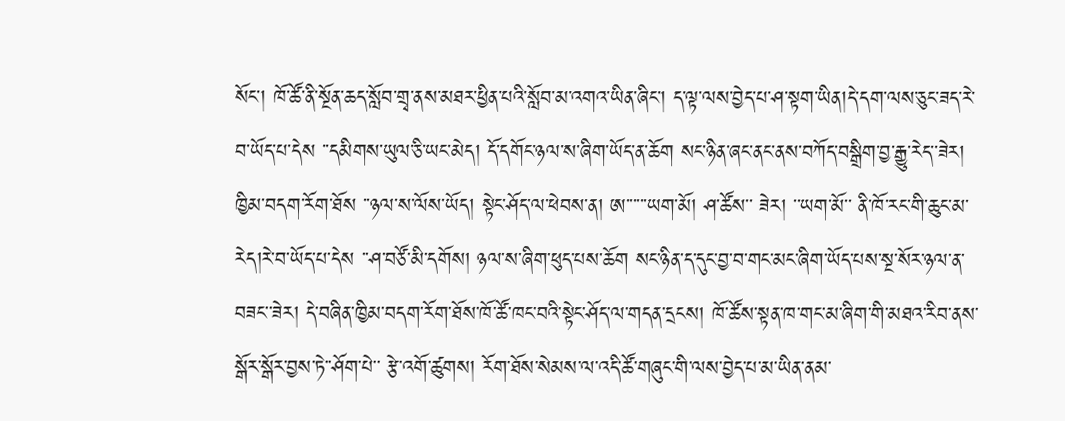སོང་། ཁོ་ཚོ་ནི་སྔོན་ཆད་སློབ་གྲྭ་ནས་མཐར་ཕྱིན་པའི་སློབ་མ་འགའ་ཡིན་ཞིང་། ད་ལྟ་ལས་བྱེད་པ་ཤ་སྟག་ཡིན།དེ་དག་ལས་ཅུང་ཟད་རེ་བ་ཡོད་པ་དེས ་་དམིགས་ཡུལ་ཅི་ཡང་མེད། དོ་དགོང་ཉལ་ས་ཞིག་ཡོད་ན་ཆོག སང་ཉིན་ཞང་ནང་ནས་བཀོད་བསྒྲིག་བྱ་རྒྱུ་རེད་་ཟེར། ཁྱིམ་བདག་རོག་ཐོས ་་ཉལ་ས་ལོས་ཡོད། སྟེང་ཤོད་ལ་ཕེབས་ན། ཨ་་་་་་ཡག་མོ། ཤ་ཚོས་་ ཟེར། ་་ཡག་མོ་་ ནི་ཁོ་རང་གི་ཆུང་མ་རེད།རེ་བ་ཡོད་པ་དེས ་་ཤ་བཙོ་མི་དགོས། ཉལ་ས་ཞིག་ཕུད་པས་ཆོག སང་ཉིན་ད་དུང་བྱ་བ་གང་མང་ཞིག་ཡོད་པས་སྔ་སོར་ཉལ་ན་བཟང་་ཟེར། དེ་བཞིན་ཁྱིམ་བདག་རོག་ཐོས་ཁོ་ཚོ་ཁང་བའི་སྟེང་ཤོད་ལ་གདན་དྲངས། ཁོ་ཚོས་སྟན་ཁ་གང་མ་ཞིག་གི་མཐའ་རིབ་ནས་སྒོར་སྒོར་བྱས་ཏེ་་ཤོག་པེ་་ རྩེ་འགོ་ཚུགས། རོག་ཐོས་སེམས་ལ་འདི་ཚོ་གཞུང་གི་ལས་བྱེད་པ་མ་ཡིན་ནམ་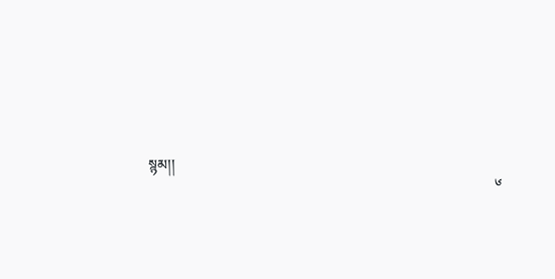སྙམ།།
                                                                                               ༦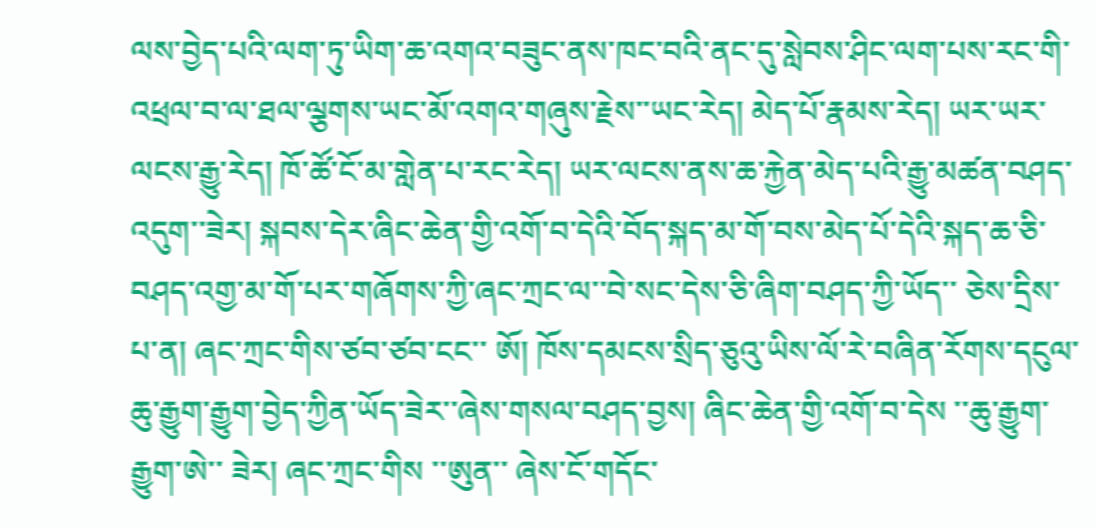ལས་བྱེད་པའི་ལག་ཏུ་ཡིག་ཆ་འགའ་བཟུང་ནས་ཁང་བའི་ནང་དུ་སླེབས་ཤིང་ལག་པས་རང་གི་འཕྲལ་བ་ལ་ཐལ་ལྕགས་ཡང་མོ་འགའ་གཞུས་རྗེས་་ཡང་རེད། མེད་པོ་རྣམས་རེད། ཡར་ཡར་ལངས་རྒྱུ་རེད། ཁོ་ཚོ་ངོ་མ་གླེན་པ་རང་རེད། ཡར་ལངས་ནས་ཆ་རྐྱེན་མེད་པའི་རྒྱུ་མཚན་བཤད་འདུག་་ཟེར། སྐབས་དེར་ཞིང་ཆེན་གྱི་འགོ་བ་དེའི་བོད་སྐད་མ་གོ་བས་མེད་པོ་དེའི་སྐད་ཆ་ཅི་བཤད་འགྱ་མ་གོ་པར་གཞོགས་ཀྱི་ཞང་ཀྲང་ལ་་བེ་སང་དེས་ཅི་ཞིག་བཤད་ཀྱི་ཡོད་་ ཅེས་དྲིས་པ་ན། ཞང་ཀྲང་གིས་ཙབ་ཙབ་ངང་་ ཨོ། ཁོས་དམངས་སྲིད་ཅུའུ་ཡིས་ལོ་རེ་བཞིན་རོགས་དངུལ་ཆུ་རྒྱུག་རྒྱུག་བྱེད་ཀྱིན་ཡོད་ཟེར་་ཞེས་གསལ་བཤད་བྱས། ཞིང་ཆེན་གྱི་འགོ་བ་དེས ་་ཆུ་རྒྱུག་རྒྱུག་ཨེ་་ ཟེར། ཞང་ཀྲང་གིས ་་ཨུན་་ ཞེས་ངོ་གདོང་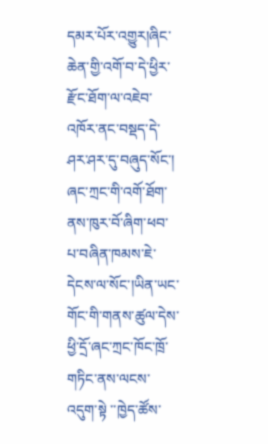དམར་པོར་འགྱུར།ཞིང་ཆེན་གྱི་འགོ་བ་དེ་ཕྱིར་རྫོང་ཐོག་ལ་འཇེབ་འཁོར་ནང་བསྡད་དེ་ཤར་ཤར་དུ་བཞུད་སོང་། ཞང་ཀྲང་གི་འགོ་ཐོག་ནས་ཁུར་བོ་ཞིག་ཕབ་པ་བཞིན་ཁམས་ཇེ་དེངས་ལ་སོང་།ཡིན་ཡང་གོང་གི་གནས་ཚུལ་དེས་ཕྱི་དྲོ་ཞང་ཀྲང་ཁོང་ཁྲོ་གཏིང་ནས་ལངས་འདུག་སྟེ ་་ཁྱེད་ཚོས་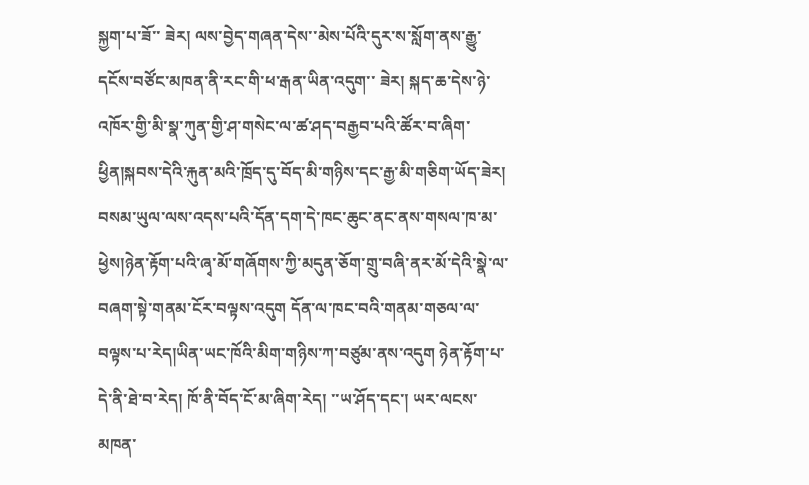སྐྱག་པ་ཟོ་་ ཟེར། ལས་བྱེད་གཞན་དེས་་མེས་པོའི་དུར་ས་སློག་ནས་རྒྱུ་དངོས་བཙོང་མཁན་ནི་རང་གི་ཕ་རྒན་ཡིན་འདུག་་ ཟེར། སྐད་ཆ་དེས་ཉེ་འཁོར་གྱི་མི་སྣ་ཀུན་གྱི་ཤ་གསེང་ལ་ཚ་ཤད་བརྒྱབ་པའི་ཚོར་བ་ཞིག་ཕྱིན།སྐབས་དེའི་རྐུན་མའི་ཁྲོད་དུ་བོད་མི་གཉིས་དང་རྒྱ་མི་གཅིག་ཡོད་ཟེར། བསམ་ཡུལ་ལས་འདས་པའི་དོན་དག་དེ་ཁང་ཆུང་ནང་ནས་གསལ་ཁ་མ་ཕྱེས།ཉེན་རྟོག་པའི་ཞྭ་མོ་གཞོགས་ཀྱི་མདུན་ཅོག་གྲུ་བཞི་ནར་མོ་དེའི་སྣེ་ལ་བཞག་སྟེ་གནམ་ངོར་བལྟས་འདུག དོན་ལ་ཁང་བའི་གནམ་གཅལ་ལ་བལྟས་པ་རེད།ཡིན་ཡང་ཁོའི་མིག་གཉིས་ཀ་བཙུམ་ནས་འདུག ཉེན་རྟོག་པ་དེ་ནི་ཐེ་བ་རེད། ཁོ་ནི་བོད་ངོ་མ་ཞིག་རེད། ་་ཡ་ཤོད་དང་། ཡར་ལངས་མཁན་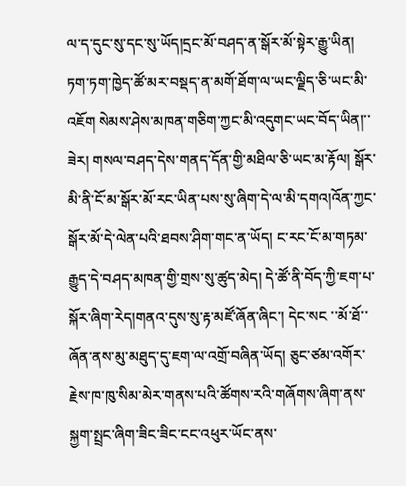ལ་ད་དུང་སུ་དང་སུ་ཡོད།དྲང་མོ་བཤད་ན་སྒོར་མོ་སྟེར་རྒྱུ་ཡིན། ཏག་ཏག་ཁྱེད་ཚོ་མར་བསྡད་ན་མགོ་ཐོག་ལ་ཡང་ལྗིད་ཅི་ཡང་མི་འཇོག སེམས་ཤེས་མཁན་གཅིག་ཀྱང་མི་འདུགང་ཡང་བོད་ཡིན།་་ ཟེར། གསལ་བཤད་དེས་གནད་དོན་གྱི་མཐིལ་ཅི་ཡང་མ་རྟོལ། སྒོར་མི་ནི་ངོ་མ་སྒོར་མོ་རང་ཡིན་པས་སུ་ཞིག་དེ་ལ་མི་དགའ།འོན་ཀྱང་སྒོར་མོ་དེ་ལེན་པའི་ཐབས་ཤིག་གང་ན་ཡོད། ང་རང་ངོ་མ་གཏམ་རྒྱུད་དེ་བཤད་མཁན་གྱི་གྲས་སུ་ཚུད་མེད། དེ་ཚོ་ནི་བོད་ཀྱི་ཇག་པ་སྐོར་ཞིག་རེད།གནའ་དུས་སུ་རྟ་མཛོ་ཞོན་ཞིང་། དེང་སང ་་མོ་ཐོ་་ ཞོན་ནས་མུ་མཐུད་དུ་ཇག་ལ་འགྲོ་བཞིན་ཡོད། ཅུང་ཙམ་འགོར་རྗེས་ཁ་ཁུ་སིམ་མེར་གནས་པའི་ཚོགས་རའི་གཞོགས་ཞིག་ནས་སྐྱག་སྤྲང་ཞིག་ཟིང་ཟིང་ངང་འཕུར་ཡོང་ནས་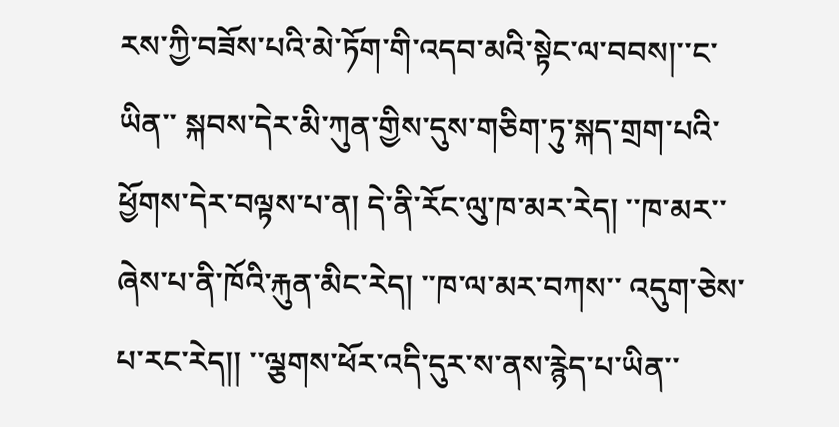རས་ཀྱི་བཟོས་པའི་མེ་ཏོག་གི་འདབ་མའི་སྟེང་ལ་བབས།་་ང་ཡིན་་ སྐབས་དེར་མི་ཀུན་གྱིས་དུས་གཅིག་ཏུ་སྐད་གྲག་པའི་ཕྱོགས་དེར་བལྟས་པ་ན། དེ་ནི་རོང་ལུ་ཁ་མར་རེད། ་་ཁ་མར་་ཞེས་པ་ནི་ཁོའི་རྐུན་མིང་རེད། ་་ཁ་ལ་མར་བཀས་་ འདུག་ཅེས་པ་རང་རེད།། ་་ལྕགས་ཕོར་འདི་དུར་ས་ནས་རྙེད་པ་ཡིན་་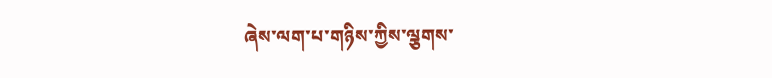ཞེས་ལག་པ་གཉིས་ཀྱིས་ལྕགས་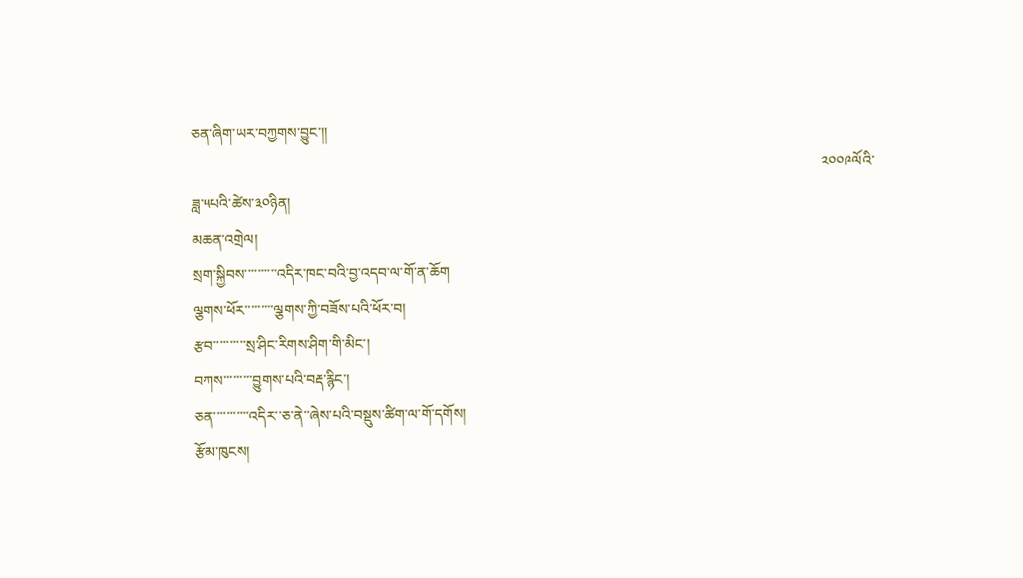ཅན་ཞིག་ཡར་བཀྱགས་བྱུང་།།
                                                                                                                                                                             ༢༠༠༩ལོའི་ཟླ་༥པའི་ཚེས་༣༠ཉིན།
མཆན་འགྲེལ།
སྲག་སྐྱིབས་་་་་་་་་་འདིར་ཁང་བའི་བྱ་འདབ་ལ་གོ་ན་ཆོག
ལྕགས་ཕོར་་་་་་་་་ལྕགས་ཀྱི་བཟོས་པའི་ཕོར་བ།
རྩབ་་་་་་་་་་སྲ་ཤིང་རིགས་ཤིག་གི་མིང་།
བཀས་་་་་་་་་བྱུགས་པའི་བརྡ་རྙིང་།
ཅན་་་་་་་་་་་འདིར་་ཅ་ནེ་་ཞེས་པའི་བསྡུས་ཚིག་ལ་གོ་དགོས།
རྩོམ་ཁུངས།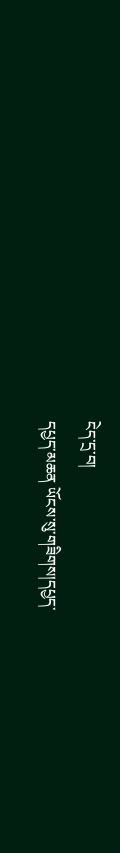ངེད་དྲ་བ།
དཔྱད་མཆན ཡོངས་སུ་གཟིགས།དཔྱད་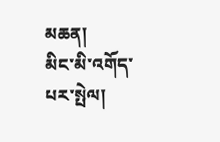མཆན།
མིང་མི་འགོད་པར་སྤེལ།